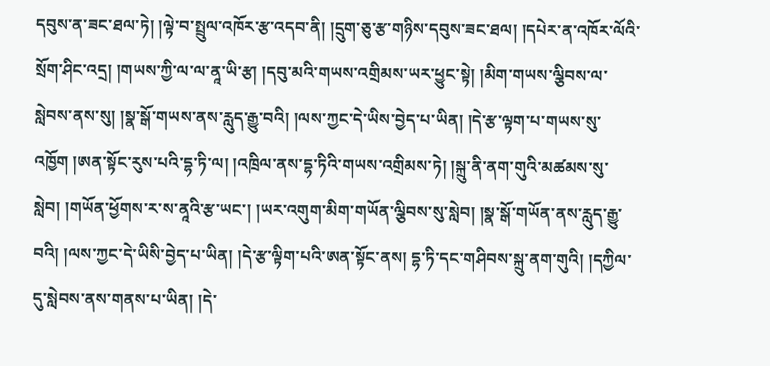དབུས་ན་ཟང་ཐལ་ཏེ། །ལྟེ་བ་སྤྲུལ་འཁོར་རྩ་འདབ་ནི། །དྲུག་ཅུ་རྩ་གཉིས་དབུས་ཟང་ཐལ། །དཔེར་ན་འཁོར་ལོའི་སྲོག་ཤིང་འདྲ། །གཡས་ཀྱི་ལ་ལ་ནཱ་ཡི་རྩ། །དབུ་མའི་གཡས་འགྲིམས་ཡར་ཕྱུང་སྟེ། །མིག་གཡས་ལྕིབས་ལ་སླེབས་ནས་སུ། །སྣ་སྒོ་གཡས་ནས་རླུད་རྒྱུ་བའི། །ལས་ཀྱང་དེ་ཡིས་བྱེད་པ་ཡིན། །དེ་རྩ་ལྟག་པ་གཡས་སུ་འཁྱོག །ཨན་སྟོང་རུས་པའི་དྷ་ཏི་ལ། །འཁྲིལ་ནས་དྷ་ཏིའི་གཡས་འགྲིམས་ཏེ། །སྐྲུ་ནི་ནག་གུའི་མཚམས་སུ་སླེབ། །གཡོན་ཕྱོགས་ར་ས་ནཱའི་རྩ་ཡང་། །ཡར་འགུག་མིག་གཡོན་ལྕིབས་སུ་སླེབ། །སྣ་སྒོ་གཡོན་ནས་རླུད་རྒྱུ་བའི། །ལས་ཀྱང་དེ་ཡིསི་བྱེད་པ་ཡིན། །དེ་རྩ་ལྟིག་པའི་ཨན་སྟོང་ནས། དྷ་ཏི་དང་གཤིབས་སྐྲུ་ནག་གུའི། །དཀྱིལ་དུ་སླེབས་ནས་གནས་པ་ཡིན། །དེ་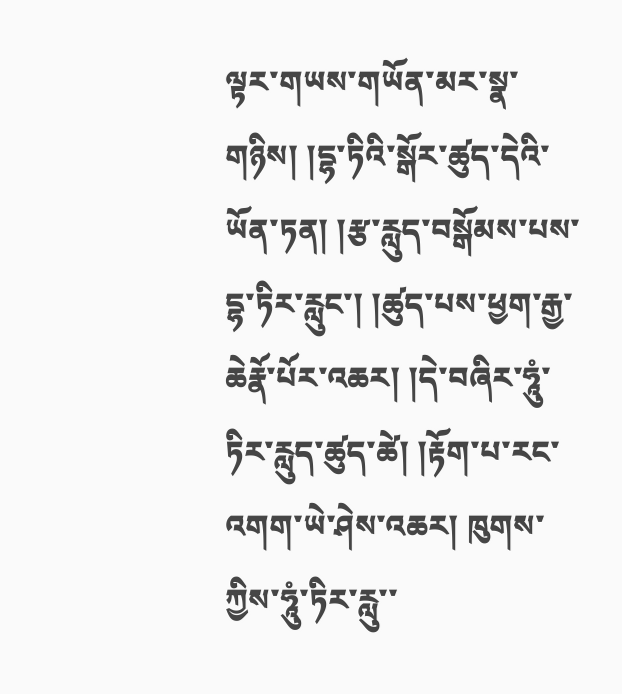ལྟར་གཡས་གཡོན་མར་སྣ་གཉིས། །དྷ་ཏིའི་སྒོར་ཚུད་དེའི་ཡོན་ཏན། །རྩ་རླུད་བསྒོམས་པས་དྷ་ཏིར་རླུང་། །ཚུད་པས་ཕྱག་རྒྱ་ཆེརྣོ་པོར་འཆར། །དེ་བཞིར་ཧཱུཾ་ཏིར་རླུད་ཚུད་ཚེ། །རྟོག་པ་རང་འགག་ཡེ་ཤེས་འཆར། ཁུགས་ཀྱིས་ཧཱུཾ་ཏིར་རླུ་་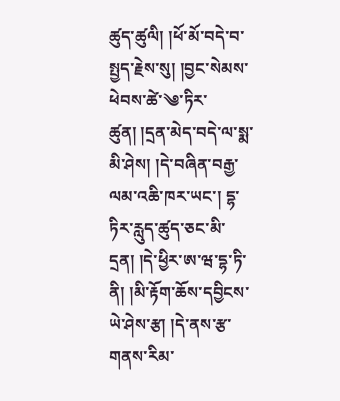ཚུད་ཚུལི། །ཕོ་མོ་བདེ་བ་སྤྱད་རྗེས་སུ། །བྱང་སེམས་ཕེབས་ཚེ་༄་ཏིར་ཚུན། །དྲན་མེད་བདེ་ལ་སྨ་མི་ཤེས། །དེ་བཞིན་བརྒྱ་ལམ་འཆི་ཁར་ཡང་། དྷ་ཏིར་རླུད་ཚུད་ཅང་མི་དྲན། །དེ་ཕྱིར་ཨ་ཝ་དྷ་ཏི་ནི། །མི་རྟོག་ཆོས་དབྱིངས་ཡེ་ཤེས་རྩ། །དེ་ནས་རྩ་གནས་རིམ་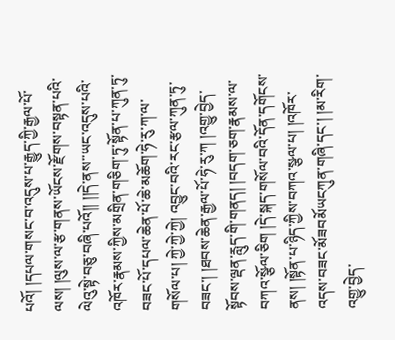པའོ། །དཔལ་གསང་བ་འདུས་པ་རྒྱུད་ཀྱི་རྒྱལ་པོ་ལས། །ལུས་ལ་རྩ་གནས་ཡོངས་རྫོགས་བསྟན་པའི་ལེའུ་སྟེ་བཅུ་བཞི་པའོ།། །།དེ་ནས་་ཡང་འདུས་པའི་འཁོར་རྣམས་ཀྱིས་མགྲིན་གཅིག་ཏུ་སྟོན་པ་ཀུན་ཏུ་བཟང་པོ་དཔལ་ཆེན་པོ་ཆེ་མཆོག་ཧེ་རུ་ཀ་ལ་གསོལ་པ། ཀྱེ་ཀྱེ་ཀྱེ། འབྱུང་བའི་རང་རྩལ་ཀུན་ཏུ་བཟང་། །ཐབས་ཆེན་རྒྱལ་པོ་ཧེ་རུ་ཀ །འགྱུ་བྱེད་སྟོབས་ལྡན་རླུད་གི་གནད། །བདག་ཅག་རྣམས་ལ་བཀའ་སྩོལ་ཅིག །དེ་སྐད་གསོལ་བའི་དོན་དགོངས་ནས། །སྟོན་པ་ཉིད་ཀྱིས་བཀའ་སྩལ་པ། །འཁོར་འདས་བཟང་མོཟབམོཡངཀུན་གཞི་དང་། །མ་རིག་འགྱུ་བྱེད་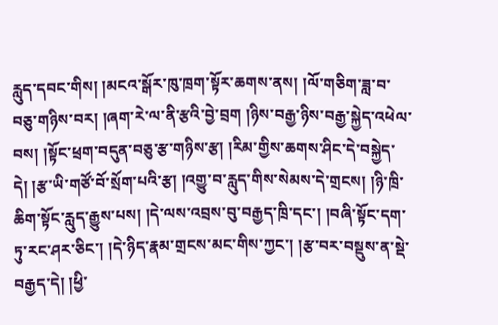རླུད་དབང་གིས། །མངའ་སྒོར་ཁུ་ཁྲག་སྟོར་ཆགས་ནས། །ལོ་གཅིག་ཟླ་བ་བཅུ་གཉིས་བར། །ཞག་རེ་ལ་ནི་རྩའི་བྱེ་བྲག །ཉིས་བརྒྱ་ཉིས་བརྒྱ་སྐྱེད་འཕེལ་བས། །སྟོང་ཕྲག་བདུན་བཅུ་རྩ་གཉིས་རྩ། །རིམ་གྱིས་ཆགས་ཤིང་དེ་བསྐྱེད་དེ། །རྩ་ཡི་གཙོ་བོ་སྲོག་པའི་རྩ། །འགྱུ་བ་རླུད་གིས་སེམས་དེ་གྲངས། །ཉི་ཁྲི་ཆིག་སྟོང་རླུད་རྒྱུས་པས། །དེ་ལས་འབྲས་བུ་བརྒྱད་ཁྲི་དང་། །བཞི་སྟོང་དག་ཏུ་རང་ཤར་ཅིང་། །དེ་ཉིད་རྣམ་གྲངས་མང་གིས་ཀྱང་། །རྩ་བར་བསྡུས་ན་སྡེ་བརྒྱད་དེ། །ཕྱི་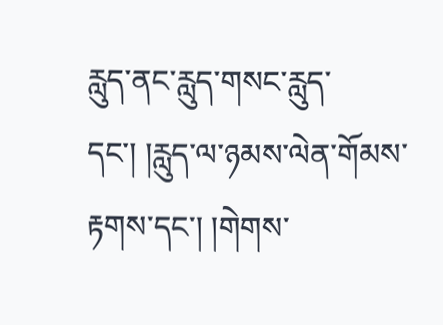རླུད་ནང་རླུད་གསང་རླུད་དང་། །རླུད་ལ་ཉམས་ལེན་གོམས་རྟགས་དང་། །གེགས་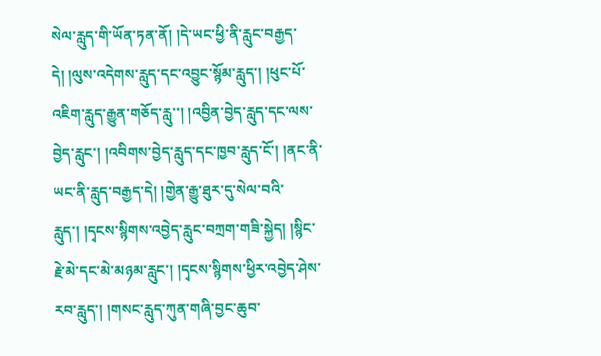སེལ་རླུད་གི་ཡོན་ཏན་ནོ། །དེ་ཡང་ཕྱི་ནི་རླུང་བརྒྱད་དེ། །ལུས་འདེགས་རླུད་དང་འབྱུང་སྙོམ་རླུད་། །ཕུང་པོ་འཇིག་རླུད་རྒྱུན་གཅོད་རླུ་་། །འབྱིན་བྱེད་རླུད་དང་ལས་བྱེད་རླུང་། །འབིགས་བྱེད་རླུད་དང་ཁྱབ་རླུད་ངོ་། །ནང་ནི་ཡང་ནི་རླུད་བརྒྱད་དེ། །གྱེན་རྒྱུ་ཐུར་དུ་སེལ་བའི་རླུད་། །དྭངས་སྙིགས་འབྱེད་རླུང་བཀྲག་གཟི་སྐྱེད། །སྙིང་རྗེ་མེ་དང་མེ་མཉམ་རླུང་། །དྭངས་སྙིགས་ཕྱིར་འབྱེད་ཤེས་རབ་རླུད་། །གསང་རླུད་ཀུན་གཞི་བྱང་ཆུབ་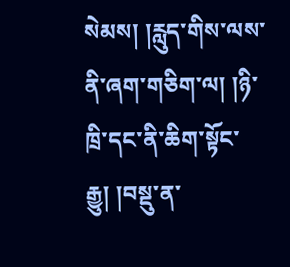སེམས། །རླུད་གིས་ལས་ནི་ཞག་གཅིག་ལ། །ཉི་ཁྲི་དང་ནི་ཆིག་སྟོང་རྒྱུ། །བསྡུ་ན་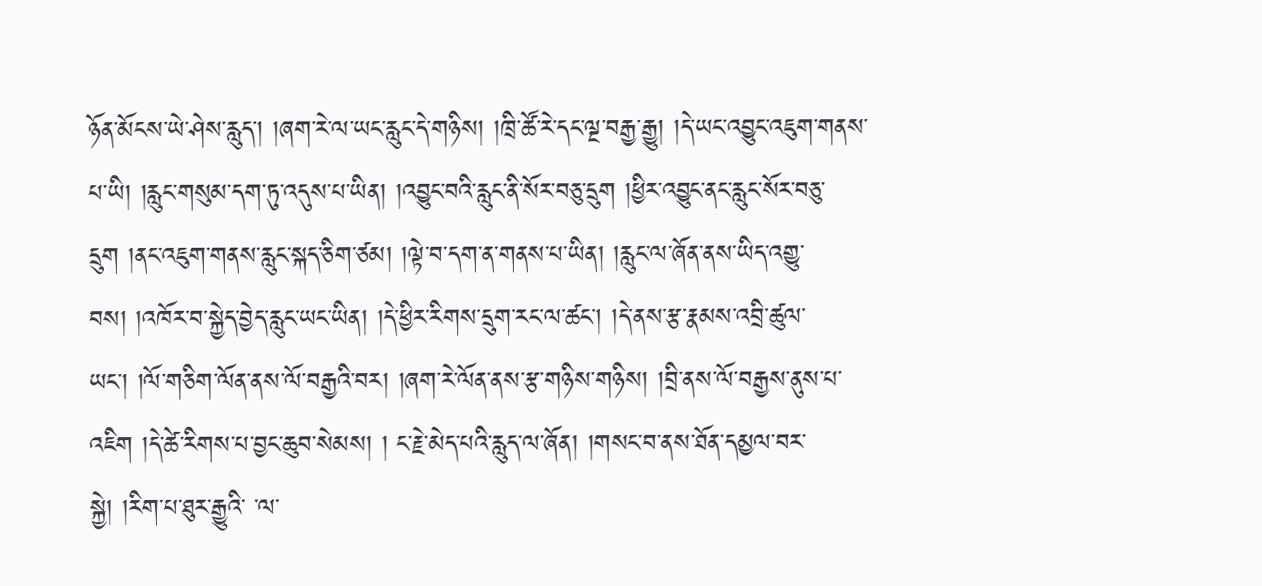ཉོན་མོངས་ཡེ་ཤེས་རླུད་། །ཞག་རེ་ལ་ཡང་རླུང་དེ་གཉིས། །ཁྲི་ཚོ་རེ་དང་ལྔ་བརྒྱ་རྒྱུ། །དེ་ཡང་འབྱུང་འཇུག་གནས་པ་ཡི། །རླུང་གསུམ་དག་ཏུ་འདུས་པ་ཡིན། །འབྱུང་བའི་རླུང་ནི་སོར་བཅུ་དྲུག །ཕྱིར་འབྱུང་ནང་རླུང་སོར་བཅུ་དྲུག །ནང་འཇུག་གནས་རླུང་སྐད་ཅིག་ཙམ། །ལྟེ་བ་དག་ན་གནས་པ་ཡིན། །རླུང་ལ་ཞོན་ནས་ཡིད་འགྱུ་བས། །འཁོར་བ་སྐྱེད་བྱེད་རླུང་ཡང་ཡིན། །དེ་ཕྱིར་རིགས་དྲུག་རང་ལ་ཚང་། །དེ་ནས་རྩ་རྣམས་འབྲི་ཚུལ་ཡང་། །ལོ་གཅིག་ལོན་ནས་ལོ་བརྒྱའི་བར། །ཞག་རེ་ལོན་ནས་རྩ་གཉིས་གཉིས། །བྲི་ནས་ལོ་བརྒྱས་ནུས་པ་འཇིག །དེ་ཚེ་རིགས་པ་བྱང་ཆུབ་སེམས། ། ང་རྗེ་མེད་པའི་རླུད་ལ་ཞོན། །གསང་བ་ནས་ཐོན་དམྱལ་བར་སྐྱེ། །རིག་པ་ཐུར་རྒྱུའི་ ་ལ་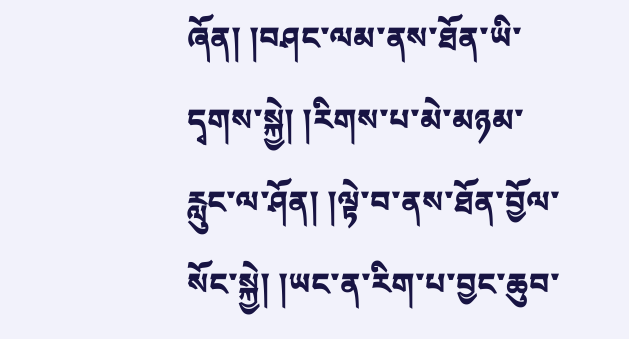ཞོན། །བཤང་ལམ་ནས་ཐོན་ཡི་དྭགས་སྐྱེ། །རིགས་པ་མེ་མཉམ་རླུང་ལ་ཤོན། །ལྟེ་བ་ནས་ཐོན་བྱོལ་སོང་སྐྱེ། །ཡང་ན་རིག་པ་བྱང་ཆུབ་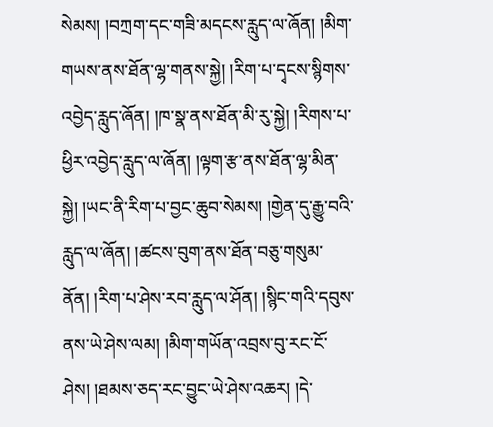སེམས། །བཀྲག་དང་གཟི་མདངས་རླུད་ལ་ཞོན། །མིག་གཡས་ནས་ཐོན་ལྷ་གནས་སྐྱེ། །རིག་པ་དྭངས་སྙིགས་འབྱེད་རླུད་ཞོན། །ཁ་སྣ་ནས་ཐོན་མི་རུ་སྐྱེ། །རིགས་པ་ཕྱིར་འབྱེད་རླུད་ལ་ཞོན། །ལྟག་རྩ་ནས་ཐོན་ལྷ་མིན་སྐྱེ། །ཡང་ནི་རིག་པ་བྱང་ཆུབ་སེམས། །གྱེན་དུ་རྒྱུ་བའི་རླུད་ལ་ཞོན། །ཚངས་བུག་ནས་ཐོན་བཅུ་གསུམ་ནོན། །རིག་པ་ཤེས་རབ་རླུད་ལ་ཤོན། །སྙིང་གའི་དབུས་ནས་ཡེ་ཤེས་ལམ། །མིག་གཡོན་འབྲས་བུ་རང་ངོ་ཤེས། །ཐམས་ཅད་རང་བྱུང་ཡེ་ཤེས་འཆར། །དེ་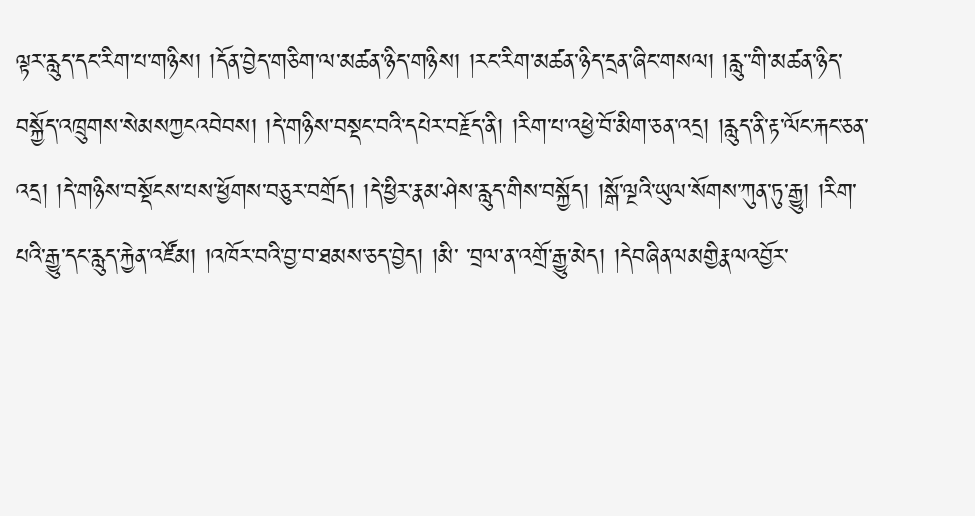ལྟར་རླུད་དང་རིག་པ་གཉིས། །དོན་བྱེད་གཅིག་ལ་མཚན་ཉིད་གཉིས། །རང་རིག་མཚན་ཉིད་དྲན་ཞིང་གསལ། །རླུ་་གི་མཚན་ཉིད་བསྐྱོད་འཁྲུགས་སེམསཀྱངའབེབས། །དེ་གཉིས་བསྡང་བའི་དཔེར་བརྗོད་ནི། །རིག་པ་འཕྱེ་བོ་མིག་ཅན་འདྲ། །རླུད་ནི་རྟ་ལོང་རྐང་ཅན་འདྲ། །དེ་གཉིས་བསྡོངས་པས་ཕྱོགས་བཅུར་བགྲོད། །དེ་ཕྱིར་རྣམ་ཤེས་རླུད་གིས་བསྐྱོད། །སྒོ་ལྔའི་ཡུལ་སོགས་ཀུན་ཏུ་རྒྱུ། །རིག་པའི་རྒྱུ་དང་རླུད་རྐྱེན་འཛོམ། །འཁོར་བའི་བྱ་བ་ཐམས་ཅད་བྱེད། །མི་ ་བྲལ་ན་འགྲོ་རྒྱུ་མེད། །དེབཞིནལམགྱིརྣལའབྱོར་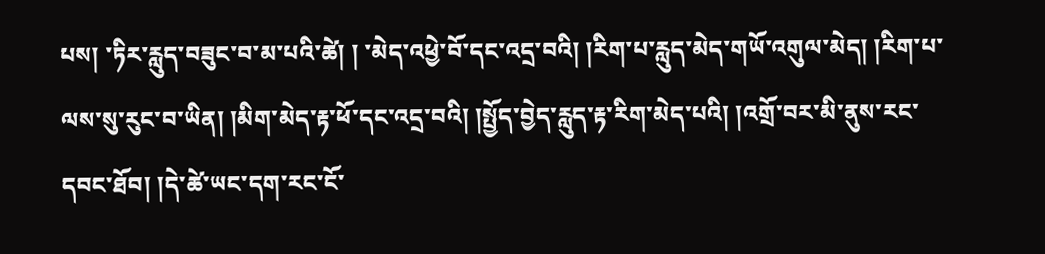པས། ་ཏིར་རླུད་བཟུང་བ་མ་པའི་ཚེ། ། ་མེད་འཕྱེ་བོ་དང་འདྲ་བའི། །རིག་པ་རླུད་མེད་གཡོ་འགུལ་མེད། །རིག་པ་ལས་སུ་རུང་བ་ཡིན། །མིག་མེད་རྟ་ཕོ་དང་འདྲ་བའི། །སྤྱོད་བྱེད་རླུད་རྟ་རིག་མེད་པའི། །འགྲོ་བར་མི་ནུས་རང་དབང་ཐོབ། །དེ་ཚེ་ཡང་དག་རང་ངོ་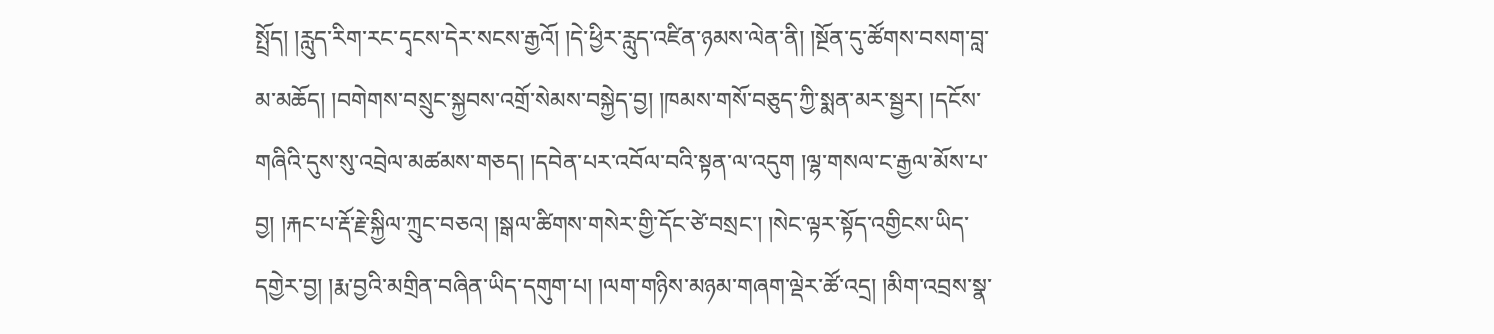སྤྲོད། །རླུད་རིག་རང་དྭངས་དེར་སངས་རྒྱའོ། །དེ་ཕྱིར་རླུད་འཛིན་ཉམས་ལེན་ནི། །སྔོན་དུ་ཚོགས་བསག་བླ་མ་མཆོད། །བགེགས་བསྲུང་སྐྱབས་འགྲོ་སེམས་བསྐྱེད་བྱ། །ཁམས་གསོ་བཅུད་ཀྱི་སྨན་མར་སྦྱར། །དངོས་གཞིའི་དུས་སུ་འབྲེལ་མཚམས་གཅད། །དབེན་པར་འབོལ་བའི་སྟན་ལ་འདུག །ལྷ་གསལ་ང་རྒྱལ་མོས་པ་བྱ། །རྐང་པ་རྡོ་རྗེ་སྐྱིལ་ཀྲུང་བཅའ། །སྒལ་ཚིགས་གསེར་གྱི་དོང་ཙེ་བསྲང་། །སེང་ལྟར་སྟོད་འགྱིངས་ཡིད་དགྱེར་བྱ། །རྨ་བྱའི་མགྲིན་བཞིན་ཡིད་དགུག་པ། །ལག་གཉིས་མཉམ་གཞག་ལྡེར་ཚོ་འདྲ། །མིག་འབྲས་སྣ་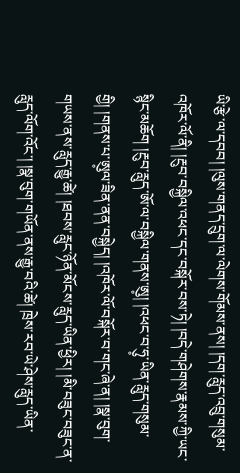ཡི་རྩེ་ལ་དབབ། །ལུས་གནད་དྲུག་ལ་ལེགས་གོམས་ནས། །དག་རླུད་འབྲུ་གསུམ་འཁོར་ལོ་ནི། །རྔུབ་བསྐྱིལ་འཕང་དང་བསྐོར་བས་ཏེ། །བདེ་གཤེགས་རྣམས་ཀྱི་ཡང་སྙིང་མཆོག །རྔུབ་རླུད་ཨོ་ལ་བསྐྱིལ་གནས་ཨུ༷། །འཕང་བ་ཧུ༷་ཡིན་རླུད་གསུམ་གྱི། །གནས་པ་ཨུ༷ལ་ཟིན་ནན་བསྐྱེད། །འཁོར་ལོ་བསྐོར་བ་གང་ཞེ་ན། །སྣ་བུག་གཡས་ནས་རླུད་རྒྱུ་ཚེ། །ཐབས་རླུང་ཉོན་མོངས་རླུད་ཡིན་ཕྱིར། །མི་བཟུང་བཟུང་ན་རླུད་ལོག་འོང་། །སྣ་བུག་གཡོན་ནས་རྒྱུ་བའི་ཚེ། ཁྲེས་རབ་ཡེ་ཤེས་རླུད་ཡིན་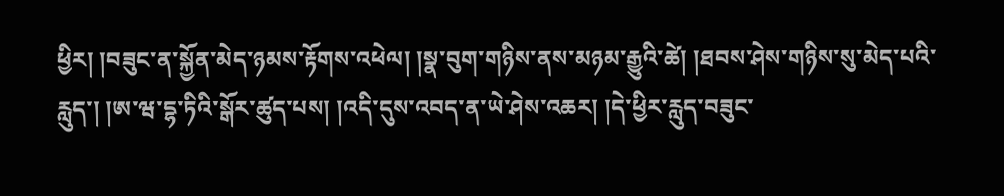ཕྱིར། །བཟུང་ན་སྐྱོན་མེད་ཉམས་རྟོགས་འཕེལ། །སྣ་བུག་གཉིས་ནས་མཉམ་རྒྱུའི་ཚེ། །ཐབས་ཤེས་གཉིས་སུ་མེད་པའི་རླུད་། །ཨ་ཝ་དྷ་ཏིའི་སྒོར་ཚུད་པས། །འདི་དུས་འབད་ན་ཡེ་ཤེས་འཆར། །དེ་ཕྱིར་རླུད་བཟུང་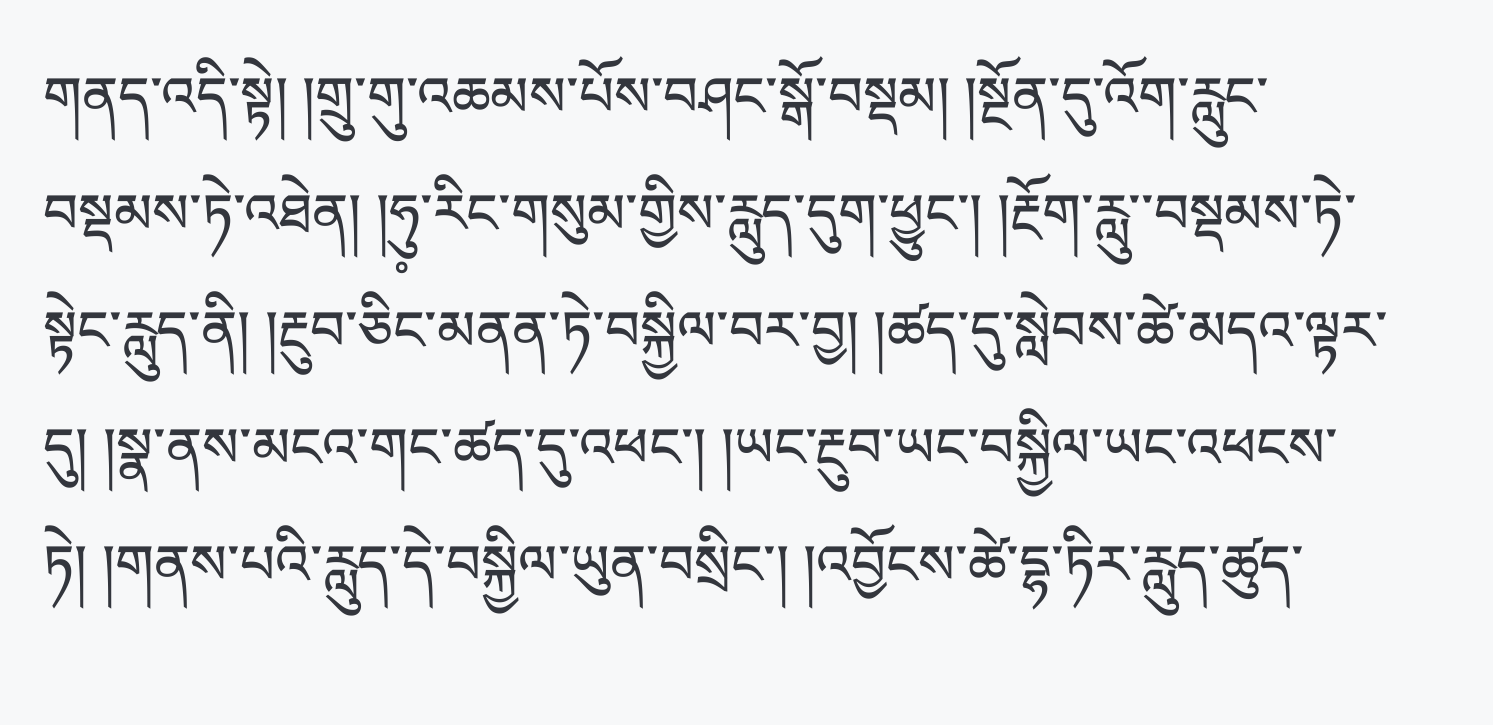གནད་འདི་སྟེ། །གྲུ་གུ་འཆམས་པོས་བཤང་སྒོ་བསྡམ། །སྔོན་དུ་འོག་རླུང་བསྡམས་ཏེ་འཐེན། །ཧུ༷་རིང་གསུམ་གྱིས་རླུད་དུག་ཕྱུང་། །རྔོག་རླུ་་བསྡམས་ཏེ་སྟེང་རླུད་ནི། །རྔུབ་ཅིང་མནན་ཏེ་བསྐྱིལ་བར་བྱ། །ཚད་དུ་སླེབས་ཚེ་མདའ་ལྟར་དུ། །སྣ་ནས་མངའ་གང་ཚད་དུ་འཕང་། །ཡང་རྔུབ་ཡང་བསྐྱིལ་ཡང་འཕངས་ཏེ། །གནས་པའི་རླུད་དེ་བསྐྱིལ་ཡུན་བསྲིང་། །འབྱོངས་ཚེ་དྷ་ཏིར་རླུད་ཚུད་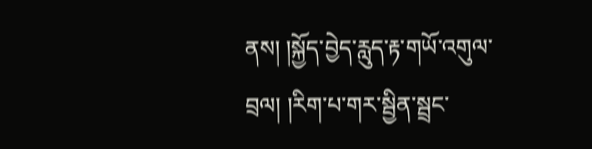ནས། །སྐྱོད་བྱེད་རླུད་རྟ་གཡོ་འགུལ་བྲལ། །རིག་པ་གར་སྦྱིན་སྦྲང་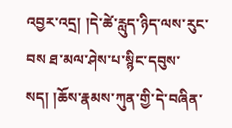འབྱར་འདྲ། །དེ་ཚེ་རླུད་ཉིད་ལས་རུང་བས ཐ་མལ་ཤེས་པ་སྙིང་དབུས་སད། །ཆོས་རྣམས་ཀུན་གྱི་དེ་བཞིན་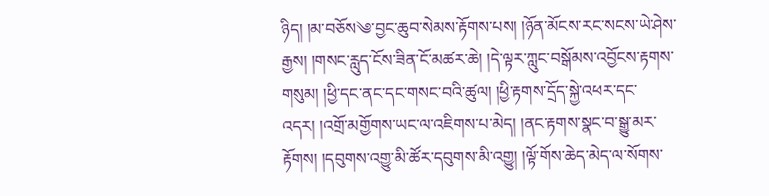ཉིད། །མ་བཅོས༄་བྱང་ཆུབ་སེམས་རྟོགས་པས། །ཉོན་མོངས་རང་སངས་ཡེ་ཤེས་རྒྱས། །གསང་རླུད་ངོས་ཟིན་ངོ་མཚར་ཆེ། །དེ་ལྟར་ཀླུང་བསྒོམས་འབྱོངས་རྟགས་གསུམ། །ཕྱི་དང་ནང་དང་གསང་བའི་ཚུལ། །ཕྱི་རྟགས་དྲོད་སྐྱེ་འཕར་དང་འདར། །འགྲོ་མགྱོགས་ཡང་ལ་འཇིགས་པ་མེད། །ནང་རྟགས་སྣང་བ་སྒྱུ་མར་རྟོགས། །དབུགས་འགྱུ་མི་ཚོར་དབུགས་མི་འགྱུ། །ལྟོ་གོས་ཆེད་མེད་ལ་སོགས་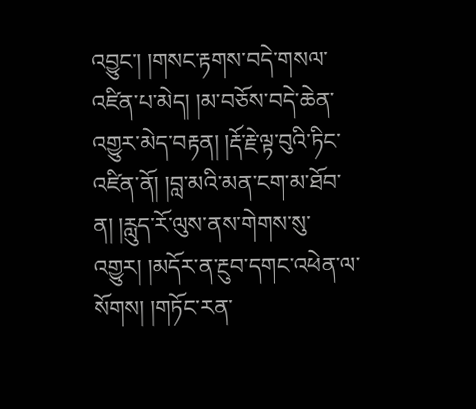འབྱུང་། །གསང་རྟགས་བདེ་གསལ་འཛིན་པ་མེད། །མ་བཅོས་བདེ་ཆེན་འགྱུར་མེད་བརྟན། །རྡོ་རྗེ་ལྟ་བུའི་ཏིང་འཛིན་ནོ། །བླ་མའི་མན་ངག་མ་ཐོབ་ན། །རླུད་རོ་ལུས་ནས་གེགས་སུ་འགྱུར། །མདོར་ན་རྔུབ་དགང་འཕེན་ལ་སོགས། །གཏོང་རན་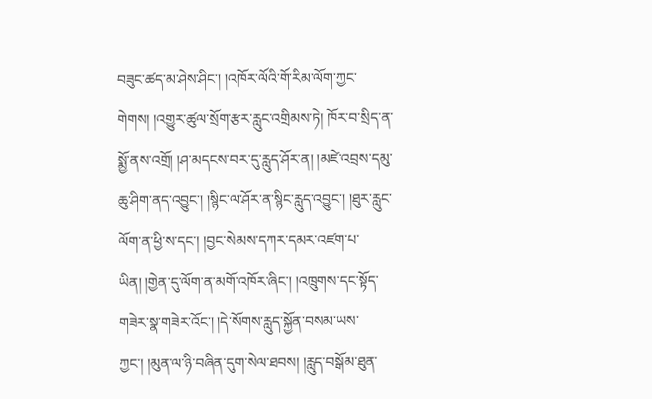བཟུང་ཚད་མ་ཤེས་ཤིང་། །འཁོར་ལོའི་གོ་རིམ་ལོག་ཀྱང་གེགས། །འགྱུར་ཚུལ་སྲོག་རྩར་རླུང་འགྲིམས་ཏེ། ཁོར་བ་སྲིད་ན་སྨྱོ་ནས་འགྲོ། །ཤ་མདངས་བར་དུ་རླུད་ཤོར་ན། །མཛེ་འབྲས་དམུ་ཆུ་ཤིག་ནད་འབྱུང་། །སྙིང་ལ་ཤོར་ན་སྙིང་རླུད་འབྱུང་། །ཐུར་རླུང་ལོག་ན་ཕྱི་ས་དང་། །བྱང་སེམས་དཀར་དམར་འཛག་པ་ཡིན། །གྱེན་དུ་ལོག་ན་མགོ་འཁོར་ཞིང་། །འཁྲུགས་དང་སྟོད་གཟེར་སྣ་གཟེར་འོང་། །དེ་སོགས་རླུད་སྐྱོན་བསམ་ཡས་ཀྱང་། །མུན་ལ་ཉི་བཞིན་དུག་སེལ་ཐབས། །རླུད་བསྒོམ་ཐུན་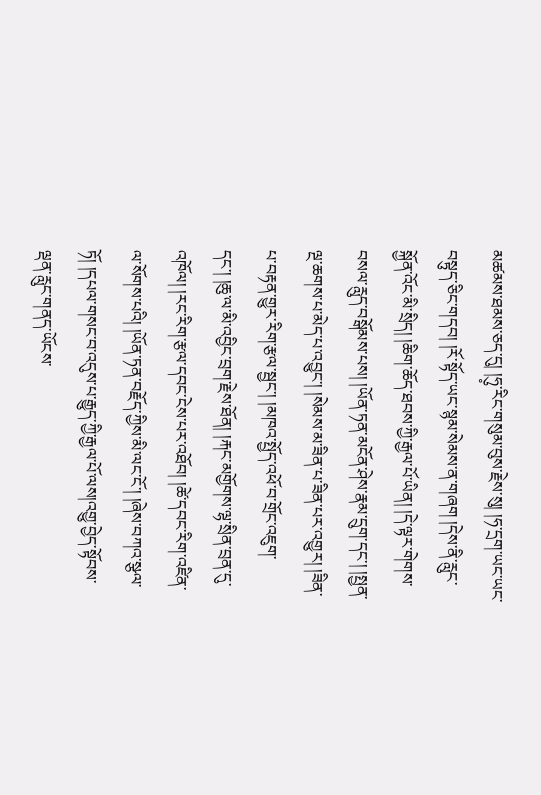མཚམས་ཐམས་ཅད་དུ། །ཧུ༷་རིང་གསུམ་བུས་རྗེས་སུ། །ཧ་དྲག་ཡང་ཡང་བསྟུད་ཅིང་གདབ། །རོ་སྟོད་ཡང་སྙམ་སེམས་ན་གཞག །དེས་ནི་རླུང་སྐྱོན་འོང་མི་སྲིད། །ཆིག་ཆོད་ཐབས་ཀྱི་རྒྱལ་པོ་ཡིན། །དེ་ལྟར་གེགས་བསལ་རླུད་བསྒོམས་པས། །ཡོན་ཏན་མངོན་ཤེས་རྣམ་དྲུག་དང་། །སྤྱན་ལྔ་ཆགས་པ་མེད་པ་འབྱུང་། །སེམས་མ་ཟིན་པ་ཟིན་པར་འགྱུར། །ཟིན་པ་བརྟན་གྱུར་རིག་རྩལ་སྦྱང་། །མཁའ་སྤྱོད་འཕོ་བ་གྲོང་འཇུག་དང་། །ཆུ་ལ་མི་འབྱིང་བྲག་རྗེས་ཐོན། །རྐང་མགྱོགས་ལྷ་སྲིན་བྲན་དུ་འཁོལ། །རང་རིག་རྩལ་དབང་ངེས་པར་འཐོབ། །ཚེ་དབང་རིག་འཛིན་ལ་སོགས་པའི། །ཡོན་ཏན་བརྗོད་ཀྱིས་མི་ལང་ངོ་། །ཞེས་བཀའ་སྩལ་ཏོ། །དཔལ་གསང་བ་འདུས་པ་རྒྱུད་ཀྱི་རྒྱལ་པོ་ལས།འགྱུ་བྱེད་སྟོབས་ལྡན་རླུང་གནད་ཡོངས་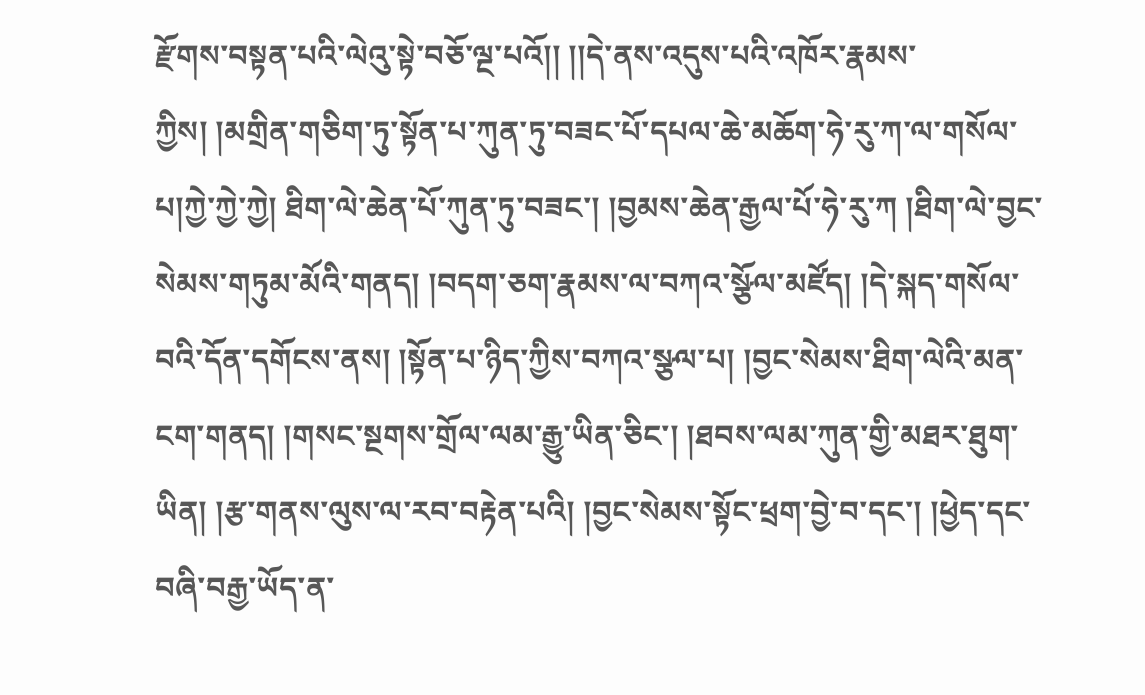རྫོགས་བསྟན་པའི་ལེའུ་སྟེ་བཅོ་ལྔ་པའོ།། །།དེ་ནས་འདུས་པའི་འཁོར་རྣམས་ཀྱིས། །མགྲིན་གཅིག་ཏུ་སྟོན་པ་ཀུན་ཏུ་བཟང་པོ་དཔལ་ཆེ་མཆོག་ཧེ་རུ་ཀ་ལ་གསོལ་པ།ཀྱེ་ཀྱེ་ཀྱེ། ཐིག་ལེ་ཆེན་པོ་ཀུན་ཏུ་བཟང་། །བྱམས་ཆེན་རྒྱལ་པོ་ཧེ་རུ་ཀ །ཐིག་ལེ་བྱང་སེམས་གཏུམ་མོའི་གནད། །བདག་ཅག་རྣམས་ལ་བཀའ་སྩོལ་མཛོད། །དེ་སྐད་གསོལ་བའི་དོན་དགོངས་ནས། །སྟོན་པ་ཉིད་ཀྱིས་བཀའ་སྩལ་པ། །བྱང་སེམས་ཐིག་ལེའི་མན་ངག་གནད། །གསང་སྔགས་གྲོལ་ལམ་རྒྱུ་ཡིན་ཅིང་། །ཐབས་ལམ་ཀུན་གྱི་མཐར་ཐུག་ཡིན། །རྩ་གནས་ལུས་ལ་རབ་བརྟེན་པའི། །བྱང་སེམས་སྟོང་ཕྲག་བྱེ་བ་དང་། །ཕྱེད་དང་བཞི་བརྒྱ་ཡོད་ན་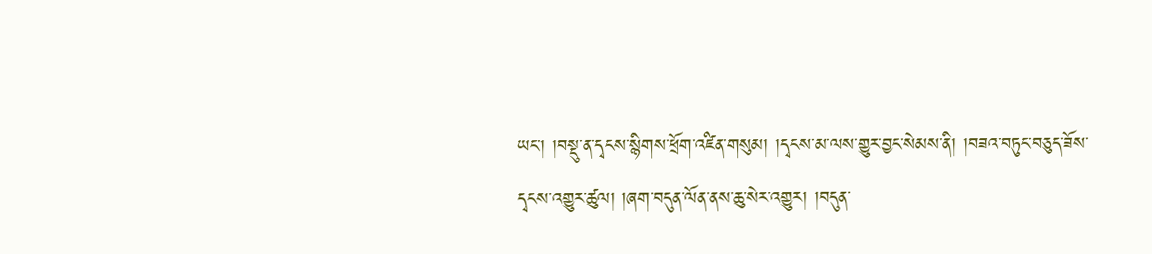ཡང་། །བསྡུ་ན་དྭངས་སྙིགས་ཕྲོག་འཛིན་གསུམ། །དྭངས་མ་ལས་གྱུར་བྱང་སེམས་ནི། །བཟའ་བཏུང་བཅུད་ཟོས་དྭངས་འགྱུར་ཚུལ། །ཞག་བདུན་ལོན་ནས་ཆུ་སེར་འགྱུར། །བདུན་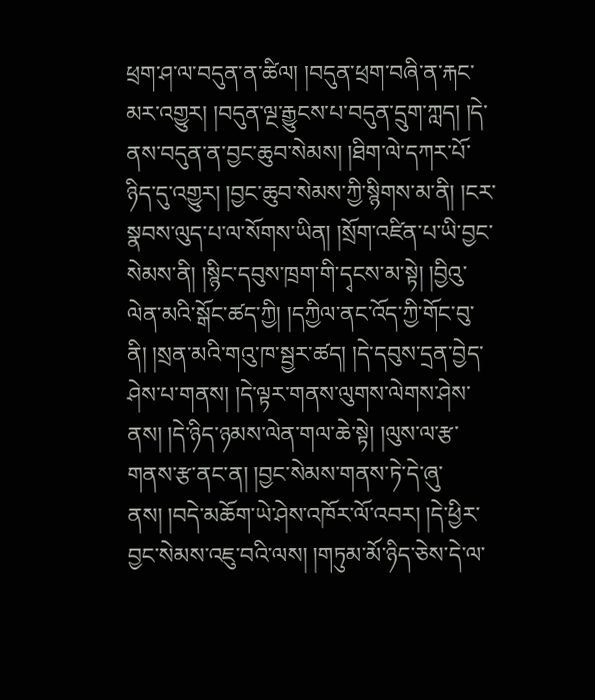ཕྲག་ཤ་ལ་བདུན་ན་ཚིལ། །བདུན་ཕྲག་བཞི་ན་རྐང་མར་འགྱུར། །བདུན་ལྔ་རྒྱུངས་པ་བདུན་དྲུག་ཀླད། །དེ་ནས་བདུན་ན་བྱང་ཆུབ་སེམས། །ཐིག་ལེ་དཀར་པོ་ཉིད་དུ་འགྱུར། །བྱང་ཆུབ་སེམས་ཀྱི་སྙིགས་མ་ནི། །ངར་སྣབས་ལུད་པ་ལ་སོགས་ཡིན། །སྲོག་འཛིན་པ་ཡི་བྱང་སེམས་ནི། །སྙིང་དབུས་ཁྲག་གི་དྭངས་མ་སྟེ། །བྱིའུ་ལེན་མའི་སྒོང་ཚད་ཀྱི། །དཀྱིལ་ནང་འོད་ཀྱི་གོང་བུ་ནི། །སྲན་མའི་གའུ་ཁ་སྦྱར་ཚད། །དེ་དབུས་དྲན་བྱེད་ཤེས་པ་གནས། །དེ་ལྟར་གནས་ལུགས་ལེགས་ཤེས་ནས། །དེ་ཉིད་ཉམས་ལེན་གལ་ཆེ་སྟེ། །ལུས་ལ་རྩ་གནས་རྩ་ནང་ན། །བྱང་སེམས་གནས་ཏེ་དེ་ཞུ་ནས། །བདེ་མཆོག་ཡེ་ཤེས་འཁོར་ལོ་འབར། །དེ་ཕྱིར་བྱང་སེམས་འཇུ་བའི་ལས། །གཏུམ་མོ་ཉིད་ཅེས་དེ་ལ་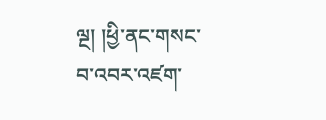ལྔ། །ཕྱི་ནང་གསང་བ་འབར་འཛག་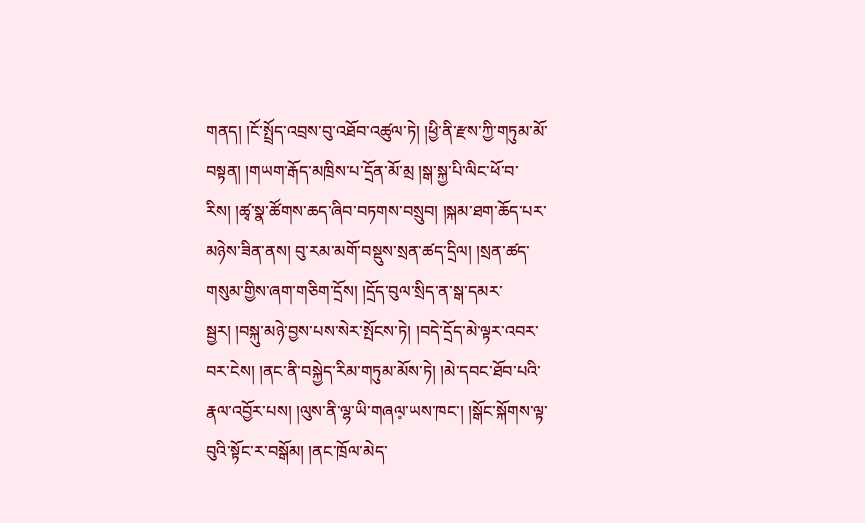གནད། །ངོ་སྤྲོད་འབྲས་བུ་འཐོབ་འཚུལ་ཏེ། །ཕྱི་ནི་རྫས་ཀྱི་གཏུམ་མོ་བསྟན། །གཡག་རྒོད་མཁྲིས་པ་དྲོན་མོ་མྲ །སྒ་སྐྱ་པི་ལིང་ཕོ་བ་རིས། །ཚྭ་སྣ་ཚོགས་ཆད་ཞིབ་བཏགས་བསྲུབ། །སྐམ་ཐག་ཆོད་པར་མཉེས་ཟིན་ནས། བུ་རམ་མགོ་བསྡུས་སྲན་ཚད་དྲིལ། །སྲན་ཚད་གསུམ་གྱིས་ཞག་གཅིག་དྲོས། །དྲོད་བུལ་སྲིད་ན་སྒ་དམར་སྦྱར། །བསྐུ་མཉེ་བྱས་པས་སེར་སྤོངས་ཏེ། །བདེ་དྲོད་མེ་ལྟར་འབར་བར་ངེས། །ནང་ནི་བསྐྱེད་རིམ་གཏུམ་མོས་ཏེ། །མེ་དབང་ཐོབ་པའི་རྣལ་འབྱོར་པས། །ལུས་ནི་ལྷ་ཡི་གཞལ༷་ཡས་ཁང་། །སྒོང་སྐོགས་ལྟ་བུའི་སྟོང་ར་བསྒོམ། །ནང་ཁྲོལ་མེད་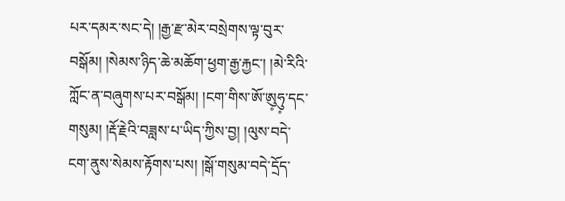པར་དམར་སང་དེ། །རྒྱ་རྫ་མེར་བསྲེགས་ལྟ་བུར་བསྒོམ། །སེམས་ཉིད་ཆེ་མཆོག་ཕྱག་རྒྱ་རྐྱང་། །མེ་རིའི་ཀློང་ན་བཞུགས་པར་བསྒོམ། །ངག་གིས་ཨོ་ཨུ༷ཧུ༷་དང་གསུམ། །རྡོ་རྗེའི་བཟླས་པ་ཡིད་ཀྱིས་བྱ། །ལུས་བདེ་ངག་ནུས་སེམས་རྟོགས་པས། །སྒོ་གསུམ་བདེ་དྲོད་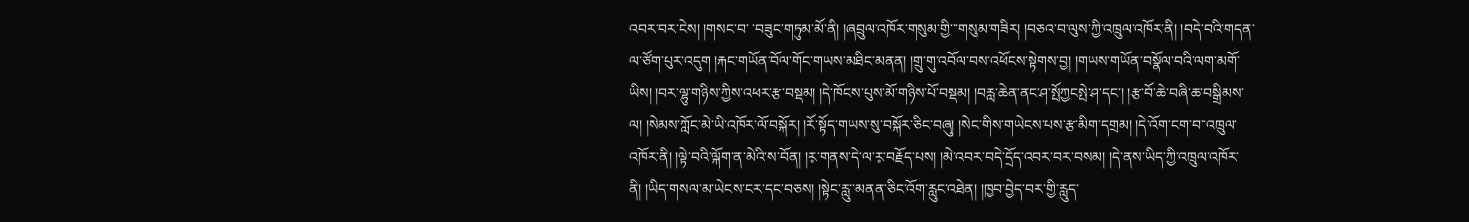འབར་བར་ངེས། །གསང་བ་ ་བཟུང་གཏུམ་མོ་ནི། །ཞབྲུལ་འཁོར་གསུམ་གྱི་་་གསུམ་གཟིར། །བཅའ་བ་ལུས་ཀྱི་འཁྲུལ་འཁོར་ནི། །བདེ་བའི་གདན་ལ་ཙོག་པུར་འདུག །རྐང་གཡོན་བོལ་གོང་གཡས་མཐིང་མནན། །གྲུ་གུ་འབོལ་བས་འཕོངས་སྟེགས་བྱ། །གཡས་གཡོན་བསྣོལ་བའི་ལག་མགོ་ཡིས། །བར་ལྷུ་གཉིས་ཀྱིས་འཕར་རྩ་བསྡམ། །དེ་ཁོངས་པུས་མོ་གཉིས་པོ་བསྡམ། །བརླ་ཆེན་ནང་ཤ་སྤོཀྱངསྤེ་ཤ་དང་། །རྩ་བོ་ཆེ་བཞི་ཆ་བསྒྲིམས་ལ། །སེམས་ཀློང་མེ་ཡི་འཁོར་ལོ་བསྐོར། །རོ་སྟོད་གཡས་སུ་བསྐོར་ཅིང་བཞུ། །སེང་གིས་གཡེངས་པས་རྩ་མིག་དགྲམ། །དེ་འོག་ངག་བ་་འཁྲུལ་འཁོར་ནི། །ལྟེ་བའི་ལྐོག་ན་མེའི་ས་བོན། །ར༷་གནས་དེ་ལ་ར༷་བརྗོད་པས། །མེ་འབར་བདེ་དྲོད་འབར་བར་བསམ། །དེ་ནས་ཡིད་ཀྱི་འཁྲུལ་འཁོར་ནི། །ཡིད་གསལ་མ་ཡེངས་ངར་དང་བཅས། །སྟེང་རླུ་་མནན་ཅིང་འོག་རླུང་འཐེན། །ཁྱབ་བྱེད་བར་གྱི་རླུད་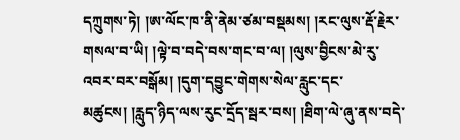དཀྲུགས་ཏེ། །ཨ་ལོང་ཁ་ནི་ནེམ་ཙམ་བསྡམས། །རང་ལུས་རྡོ་རྗེར་གསལ་བ་ཡི། །ལྟེ་བ་བདེ་བས་གང་བ་ལ། །ལུས་བྱིངས་མེ་རུ་འབར་བར་བསྒོམ། །དུག་དབྱུང་གེགས་སེལ་རླུང་དང་མཚུངས། །རླུད་ཉིད་ལས་རུང་དྲོད་སྦར་བས། །ཐིག་ལེ་ཞུ་ནས་བདེ་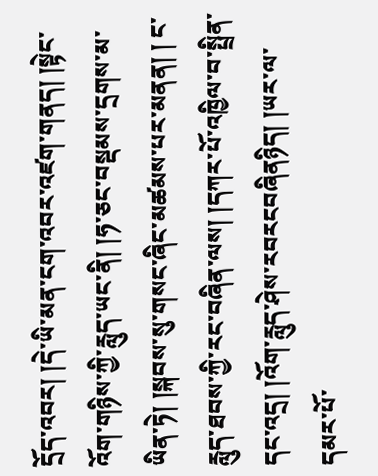དྲོད་འབར། །དེ་ཡི་མན་ངག་འབར་འཛག་གནད། །སྟེང་འོག་གཉིས་ཀྱི་རླུད་ཡང་ནི། །ཧ་ཅང་བསྡམས་དྲགས་མ་ཡིན་ཏེ། །སྐབས་སུ་གསང་ཞིང་མཚམས་པར་མནན། ། ང་རླུད་ཐབས་ཀྱི་རང་བཞིན་ལས། །དཀར་པོ་འཁྱིལ་བ་སྤྲིན་དང་འདྲ། །འོག་རླུད་ཤེས་རབརངབཞིནཉིད། །ཡར་ལ་དམར་པོ་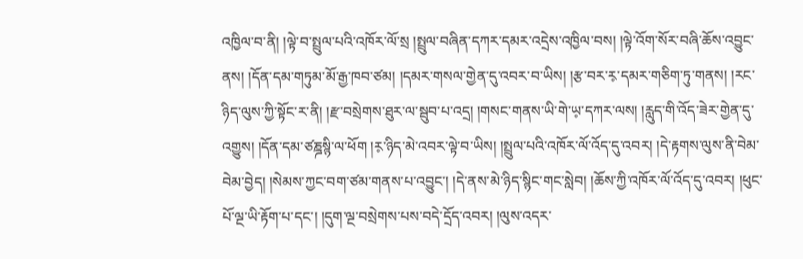འཁྱིལ་བ་ནི། །ལྟེ་བ་སྤྲུལ་པའི་འཁོར་ལོ་སྲ །སྤྲུལ་བཞིན་དཀར་དམར་འདྲེས་འཁྱིལ་བས། །ལྟེ་འོག་སོར་བཞི་ཆོས་འབྱུང་ནས། །དོན་དམ་གཏུམ་མོ་རྒྱ་ཁབ་ཙམ། །དམར་གསལ་གྱེན་དུ་འབར་བ་ཡིས། །རྩ་བར་ར༷་དམར་གཅིག་ཏུ་གནས། །རང་ཉིད་ལུས་ཀྱི་སྟོང་ར་ནི། །རྫ་བསྲེགས་ཐུར་ལ་སྦུབ་པ་འདྲ། །གསང་གནས་ཡི་གེ་ཡ༷་དཀར་ལས། །རླུད་གི་འོད་ཟེར་གྱེན་དུ་འགྱུས། །དོན་དམ་ཙཎྜསྙི་ལ་ཕོག །ར༷་ཉིད་མེ་འབར་ལྟེ་བ་ཡིས། །སྤྲུལ་པའི་འཁོར་ལོ་འོད་དུ་འབར། །དེ་རྟགས་ལུས་ནི་བེམ་བེམ་བྱེད། །སེམས་ཀྱང་བག་ཙམ་གནས་པ་འབྱུང་། །དེ་ནས་མེ་ཉིད་སྙིང་གང་སླེབ། །ཆོས་ཀྱི་འཁོར་ལོ་འོད་དུ་འབར། །ཕུང་པོ་ལྔ་ཡི་རྟོག་པ་དང་། །དུག་ལྔ་བསྲེགས་པས་བདེ་དྲོད་འབར། །ལུས་འདར་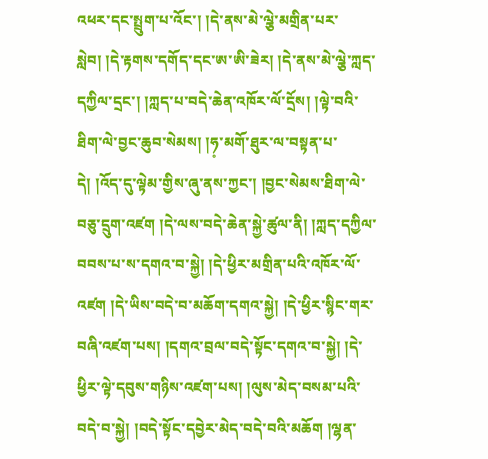འཕར་དང་སྤྲུག་པ་འོང་། །དེ་ནས་མེ་ལྕེ་མགྲིན་པར་སླེབ། །དེ་རྟགས་དགོད་དང་ཨ་ཨི་ཟེར། །དེ་ནས་མེ་ལྕེ་ཀླད་དཀྱིལ་དྲང་། །ཀླད་པ་བདེ་ཆེན་འཁོར་ལོ་དྲོས། །ལྟེ་བའི་ཐིག་ལེ་བྱང་ཆུབ་སེམས། །ཧ༷་མགོ་ཐུར་ལ་བསྟན་པ་དེ། །འོད་དུ་ལྟེམ་གྱིས་ཞུ་ནས་ཀྱང་། །བྱང་སེམས་ཐིག་ལེ་བཅུ་དྲུག་འཛག །དེ་ལས་བདེ་ཆེན་སྐྱེ་ཚུལ་ནི། །ཀླད་དཀྱིལ་བབས་པ་ས་དགའ་བ་སྐྱེ། །དེ་ཕྱིར་མགྲིན་པའི་འཁོར་ལོ་འཛག །དེ་ཡིས་བདེ་བ་མཆོག་དགའ་སྐྱེ། །དེ་ཕྱིར་སྙིང་གར་བཞི་འཛག་པས། །དགའ་བྲལ་བདེ་སྟོང་དགའ་བ་སྐྱེ། །དེ་ཕྱིར་ལྟེ་དབུས་གཉིས་འཛག་པས། །ལུས་མེད་བསམ་པའི་བདེ་བ་སྐྱེ། །བདེ་སྟོང་དབྱེར་མེད་བདེ་བའི་མཆོག །ལྷན་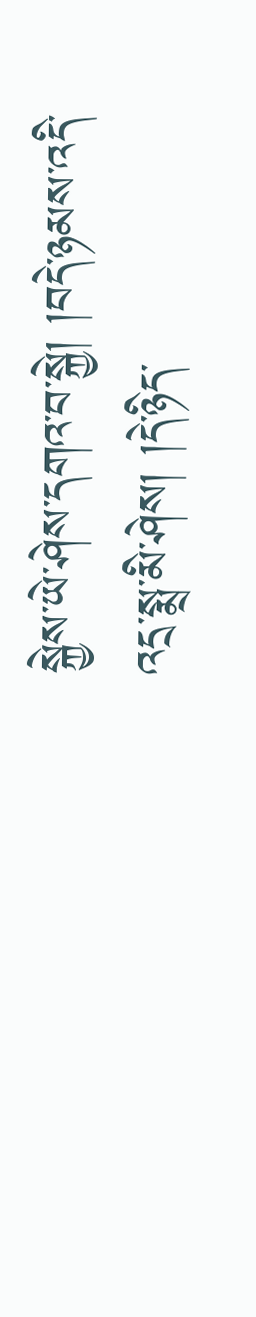སྐྱེས་ཡེ་ཤེས་དགའ་བ་སྐྱེ། །བདེ་ཉམས་འདི་འདྲ་སྨྲ་མི་ཤེས། །དེ་ཉིད་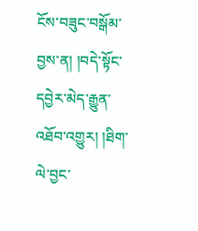ངོས་བཟུང་བསྒོམ་བྱས་ན། །བདེ་སྟོང་དབྱེར་མེད་རྒྱུན་འཐོབ་འགྱུར། །ཐིག་ལེ་བྱང་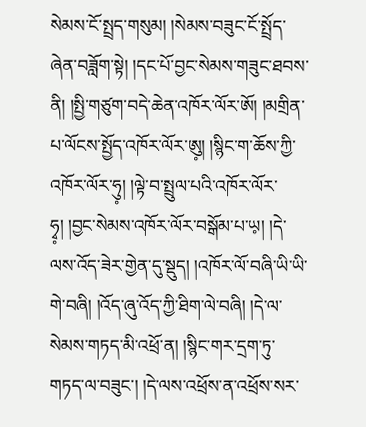སེམས་ངོ་སྤྲད་གསུམ། །སེམས་བཟུང་ངོ་སྤྲོད་ཞེན་བཟློག་སྟེ། །དང་པོ་བྱང་སེམས་གཟུང་ཐབས་ནི། །སྤྱི་གཙུག་བདེ་ཆེན་འཁོར་ལོར་ཨོ། །མགྲིན་པ་ལོངས་སྤྱོད་འཁོར་ལོར་ཨུ༷། །སྙིང་ག་ཆོས་ཀྱི་འཁོར་ལོར་ཧུ༷། །ལྟེ་བ་སྤྲུལ་པའི་འཁོར་ལོར་ཧྭ༷། །བྱང་སེམས་འཁོར་ལོར་བསྒོམ་པ་ཡ༷། །དེ་ལས་འོད་ཟེར་གྱེན་དུ་སྡུད། །འཁོར་ལོ་བཞི་ཡི་ཡི་གེ་བཞི། །འོད་ཞུ་འོད་ཀྱི་ཐིག་ལེ་བཞི། །དེ་ལ་སེམས་གཏད་མི་འཕྲོ་ན། །སྙིང་གར་དྲག་ཏུ་གཏད་ལ་བཟུང་། །དེ་ལས་འཕྲོས་ན་འཕྲོས་སར་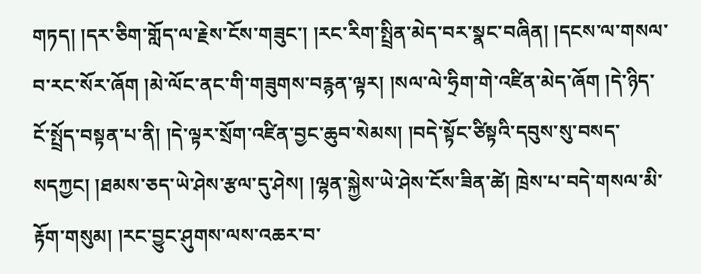གཏད། །དར་ཅིག་གློད་ལ་རྗེས་ངོས་གཟུང་། །རང་རིག་སྤྲིན་མེད་བར་སྣང་བཞིན། །དངས་ལ་གསལ་བ་རང་སོར་ཞོག །མེ་ལོང་ནང་གི་གཟུགས་བརྙན་ལྟར། །སལ་ལེ་ཧྲིག་གེ་འཛིན་མེད་ཞོག །དེ་ཉིད་ངོ་སྤྲོད་བསྟན་པ་ནི། །དེ་ལྟར་སྲོག་འཛིན་བྱང་ཆུབ་སེམས། །བདེ་སྟོང་ཙིསྟའི་དབུས་སུ་བསད་སདཀྱང། །ཐམས་ཅད་ཡེ་ཤེས་རྩལ་དུ་ཤེས། །ལྷན་སྐྱེས་ཡེ་ཤེས་ངོས་ཟིན་ཚེ། ཁྲེས་པ་བདེ་གསལ་མི་རྟོག་གསུམ། །རང་བྱུང་ཤུགས་ལས་འཆར་བ་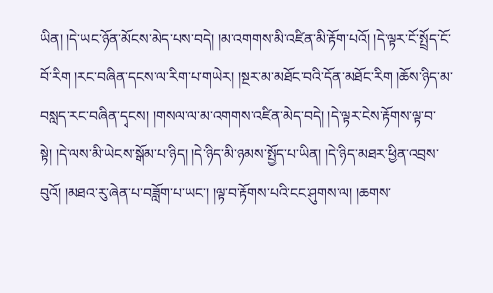ཡིན། །དེ་ཡང་ཉོན་མོངས་མེད་པས་བདེ། །མ་འགགས་མི་འཛིན་མི་རྟོག་པའོ། །དེ་ལྟར་ངོ་སྤྲོད་ངོ་བོ་རིག །རང་བཞིན་དངས་ལ་རིག་པ་གཡེར། །སྔར་མ་མཐོང་བའི་དོན་མཐོང་རིག །ཆོས་ཉིད་མ་བསླད་རང་བཞིན་དྭངས། །གསལ་ལ་མ་འགགས་འཛིན་མེད་བདེ། །དེ་ལྟར་ངེས་རྟོགས་ལྟ་བ་སྟེ། །དེ་ལས་མི་ཡེངས་སྒོམ་པ་ཉིད། །དེ་ཉིད་མི་ཉམས་སྤྱོད་པ་ཡིན། །དེ་ཉིད་མཐར་ཕྱིན་འབྲས་བུའོ། །མཐའ་རུ་ཞེན་པ་བཟློག་པ་ཡང་། །ལྟ་བ་རྟོགས་པའི་ངང་ཤུགས་ལ། །ཆགས་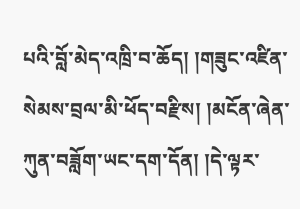པའི་བློ་མེད་འཁྲི་བ་ཆོད། །གཟུང་འཛིན་སེམས་བྲལ་མི་ཕོད་བརྫིས། །མངོན་ཞེན་ཀུན་བཟློག་ཡང་དག་དོན། །དེ་ལྟར་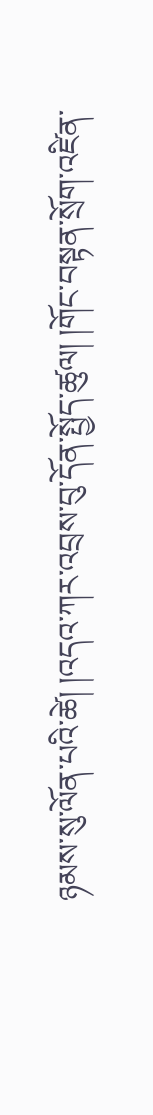ཉམས་སུ་ལོན་པའི་ཚེ། །འདའ་ཀར་འབྲས་བུ་དོན་སྤྱོད་ཚུལ། །གོང་བསྟན་སྲོག་འཛིན་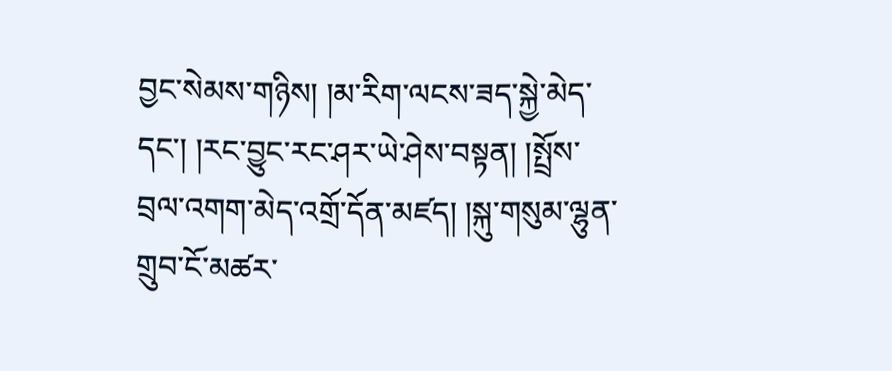བྱང་སེམས་གཉིས། །མ་རིག་ལངས་ཟད་སྐྱེ་མེད་དང་། །རང་བྱུང་རང་ཤར་ཡེ་ཤེས་བསྟན། །སྤྲོས་བྲལ་འགག་མེད་འགྲོ་དོན་མཛད། །སྐུ་གསུམ་ལྷུན་གྲུབ་ངོ་མཚར་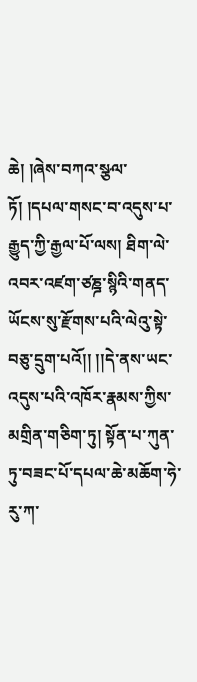ཆེ། །ཞེས་བཀའ་སྩལ་ཏོ། །དཔལ་གསང་བ་འདུས་པ་རྒྱུད་ཀྱི་རྒྱལ་པོ་ལས། ཐིག་ལེ་འབར་འཛག་ཙཎྜ་སྙིའི་གནད་ཡོངས་སུ་རྫོགས་པའི་ལེའུ་སྟེ་བཅུ་དྲུག་པའོ།། །།དེ་ནས་ཡང་འདུས་པའི་འཁོར་རྣམས་ཀྱིས་མགྲིན་གཅིག་ཏུ། སྟོན་པ་ཀུན་ཏུ་བཟང་པོ་དཔལ་ཆེ་མཆོག་ཧེ་རུ་ཀ་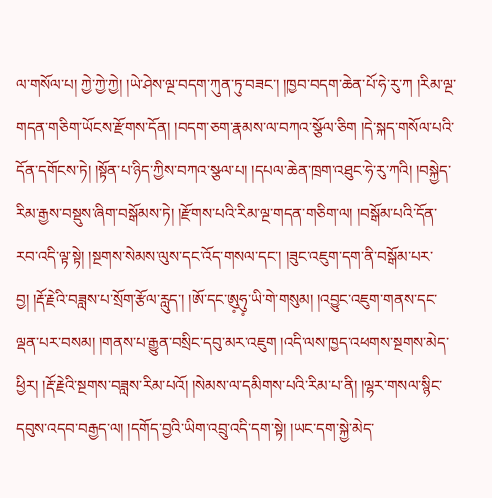ལ་གསོལ་པ། ཀྱེ་ཀྱེ་ཀྱེ། །ཡེ་ཤེས་ལྔ་བདག་ཀུན་ཏུ་བཟང་། །ཁྱབ་བདག་ཆེན་པོ་ཧེ་རུ་ཀ །རིམ་ལྔ་གདན་གཅིག་ཡོངས་རྫོགས་དོན། །བདག་ཅག་རྣམས་ལ་བཀའ་སྩོལ་ཅིག །དེ་སྐད་གསོལ་པའི་དོན་དགོངས་ཏེ། །སྟོན་པ་ཉིད་ཀྱིས་བཀའ་སྩལ་པ། །དཔལ་ཆེན་ཁྲག་འཐུང་ཧེ་རུ་ཀའི། །བསྐྱེད་རིམ་རྒྱས་བསྡུས་ཞིག་བསྒོམས་ཏེ། །རྫོགས་པའི་རིམ་ལྔ་གདན་གཅིག་ལ། །བསྒོམ་པའི་དོན་རབ་འདི་ལྟ་སྟེ། །སྔགས་སེམས་ལུས་དང་འོད་གསལ་དང་། །ཟུང་འཇུག་དག་ནི་བསྒོམ་པར་བྱ། །རྡོ་རྗེའི་བཟླས་པ་སྲོག་རྩོལ་རླུད་། །ཨོ་དང་ཨུ༷ཧུ༷་ཡི་གེ་གསུམ། །འབྱུང་འཇུག་གནས་དང་ལྡན་པར་བསམ། །གནས་པ་རྒྱུན་བསྲིང་དབུ་མར་འཇུག །འདི་ལས་ཁྱད་འཕགས་སྔགས་མེད་ཕྱིར། །རྡོ་རྗེའི་སྔགས་བཟླས་རིམ་པའོ། །སེམས་ལ་དམིགས་པའི་རིམ་པ་ནི། །ལྷར་གསལ་སྙིང་དབུས་འདབ་བརྒྱད་ལ། །དགོད་བྱའི་ཡིག་འབྲུ་འདི་དག་སྟེ། །ཡང་དག་སྐྱེ་མེད་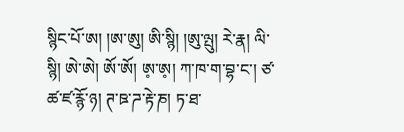སྙིང་པོ་ཨ། །ཨ་ཨུ། ཨི་སྙི། །ཨུ་ལྤུ། རེ་རྣ། ལི་སྙི། ཨེ་ཨེ། ཨོ་ཨོ། ཨ༷་ཨ༷། ཀ་ཁ་ག་བྷ་ང་། ཙ་ཚ་ཛ་རྙོ་ཉ། ཊ་ཋ་ཌ་རྟེ་ཎ། ཏ་ཐ་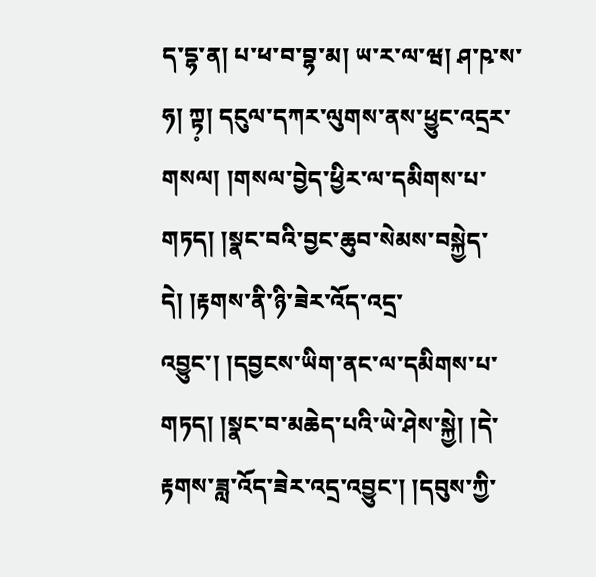ད་དྷ་ན། པ་ཕ་བ་བྷ་མ། ཡ་ར་ལ་ཝ། ཤ་ཥ་ས་ཧ། ཀྟ༷། དངུལ་དཀར་ལུགས་ནས་ཕྱུང་འདྲར་གསལ། །གསལ་བྱེད་ཕྱིར་ལ་དམིགས་པ་གཏད། །སྣང་བའི་བྱང་ཆུབ་སེམས་བསྐྱེད་དེ། །རྟགས་ནི་ཉི་ཟེར་འོད་འདྲ་འབྱུང་། །དབྱངས་ཡིག་ནང་ལ་དམིགས་པ་གཏད། །སྣང་བ་མཆེད་པའི་ཡེ་ཤེས་སྐྱེ། །དེ་རྟགས་ཟླ་འོད་ཟེར་འདྲ་འབྱུང་། །དབུས་ཀྱི་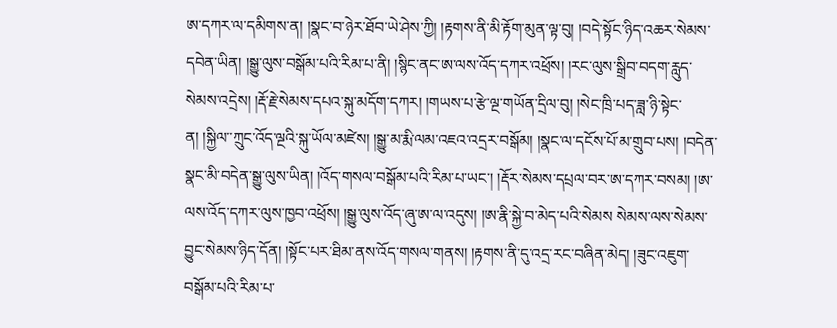ཨ་དཀར་ལ་དམིགས་ན། །སྣང་བ་ཉེར་ཐོབ་ཡེ་ཤེས་ཀྱི། །རྟགས་ནི་མི་རྟོག་མུན་ལྟ་བུ། །བདེ་སྟོང་ཉིད་འཆར་སེམས་དབེན་ཡིན། །སྒྱུ་ལུས་བསྒོམ་པའི་རིམ་པ་ནི། །སྙིང་ནང་ཨ་ལས་འོད་དཀར་འཕྲོས། །རང་ལུས་སྒྲིབ་བདག་རླུད་སེམས་འདྲེས། །རྡོ་རྗེ་སེམས་དཔའ་སྐུ་མདོག་དཀར། །གཡས་པ་རྩེ་ལྔ་གཡོན་དྲིལ་བུ། །སེང་ཁྲི་པད་ཟླ་ཉི་སྟེང་ན། །སྐྱིལ་་ཀྲུང་འོད་ལྔའི་སྐུ་ཡོལ་མཛེས། །སྒྱུ་མ་རྨི་ལམ་འཇའ་འདྲར་བསྒོམ། །སྣང་ལ་དངོས་པོ་མ་གྲུབ་པས། །བདེན་སྣང་མི་བདེན་སྒྱུ་ལུས་ཡིན། །འོད་གསལ་བསྒོམ་པའི་རིམ་པ་ཡང་། །རྡོར་སེམས་དཔྲལ་བར་ཨ་དཀར་བསམ། །ཨ་ལས་འོད་དཀར་ལུས་ཁྱབ་འཕྲོས། །སྒྱུ་ལུས་འོད་ཞུ་ཨ་ལ་འདུས། །ཨ་རྣི་སྐྱེ་བ་མེད་པའི་སེམས སེམས་ལས་སེམས་བྱུང་སེམས་ཉིད་དོན། །སྟོང་པར་ཐིམ་ནས་འོད་གསལ་གནས། །རྟགས་ནི་དུ་འདྲ་རང་བཞིན་མེད། །ཟུང་འཇུག་བསྒོམ་པའི་རིམ་པ་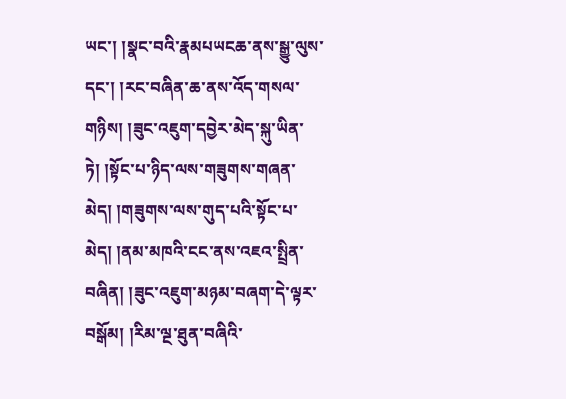ཡང་། །སྣང་བའི་རྣམཔཡངཆ་ནས་སྒྱུ་ལུས་དང་། །རང་བཞིན་ཆ་ནས་འོད་གསལ་གཉིས། །ཟུང་འཇུག་དབྱེར་མེད་སྐུ་ཡིན་ཏེ། །སྟོང་པ་ཉིད་ལས་གཟུགས་གཞན་མེད། །གཟུགས་ལས་གུད་པའི་སྟོང་པ་མེད། །ནམ་མཁའི་ངང་ནས་འཇའ་སྤྲིན་བཞིན། །ཟུང་འཇུག་མཉམ་བཞག་དེ་ལྟར་བསྒོམ། །རིམ་ལྔ་ཐུན་བཞིའི་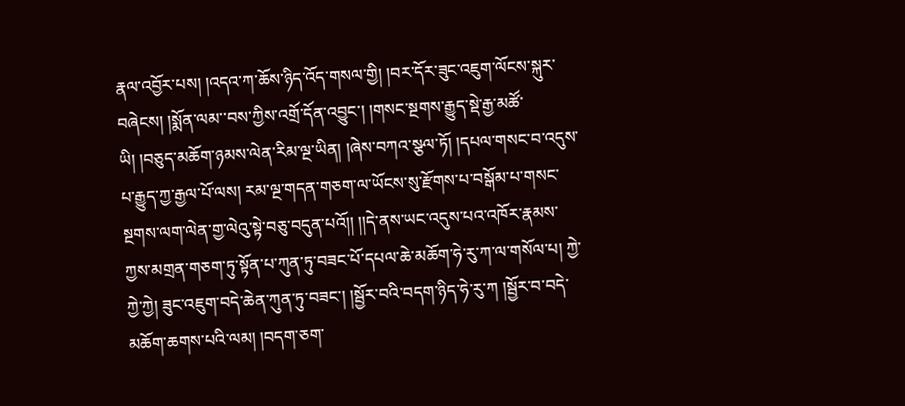རྣལ་འབྱོར་པས། །འདའ་ཀ་ཆོས་ཉིད་འོད་གསལ་གྱི། །བར་དོར་ཟུང་འཇུག་ལོངས་སྐུར་བཞེངས། །སྨོན་ལམ་་བས་ཀྱིས་འགྲོ་དོན་འབྱུང་། །གསང་སྔགས་རྒྱུད་སྡེ་རྒྱ་མཚོ་ཡི། །བཅུད་མཆོག་ཉམས་ལེན་རིམ་ལྔ་ཡིན། །ཞེས་བཀའ་སྩལ་ཏོ། །དཔལ་གསང་བ་འདུས་པ་རྒྱུད་ཀྱ་རྒྱལ་པོ་ལས། རམ་ལྔ་གདན་གཅག་ལ་ཡོངས་སུ་རྫོགས་པ་བསྒོམ་པ་གསང་སྔགས་ལག་ལེན་གྱ་ལེའུ་སྟེ་བཅུ་བདུན་པའོ།། །།དེ་ནས་ཡང་འདུས་པའ་འཁོར་རྣམས་ཀྱས་མགྲན་གཅག་ཏུ་སྟོན་པ་ཀུན་ཏུ་བཟང་པོ་དཔལ་ཆེ་མཆོག་ཧེ་རུ་ཀ་ལ་གསོལ་པ། ཀྱེ་ཀྱེ་ཀྱེ། ཟུང་འཇུག་བདེ་ཆེན་ཀུན་ཏུ་བཟང་། །སྦྱོར་བའི་བདག་ཉིད་ཧེ་རུ་ཀ །སྦྱོར་བ་བདེ་མཆོག་ཆགས་པའི་ལམ། །བདག་ཅག་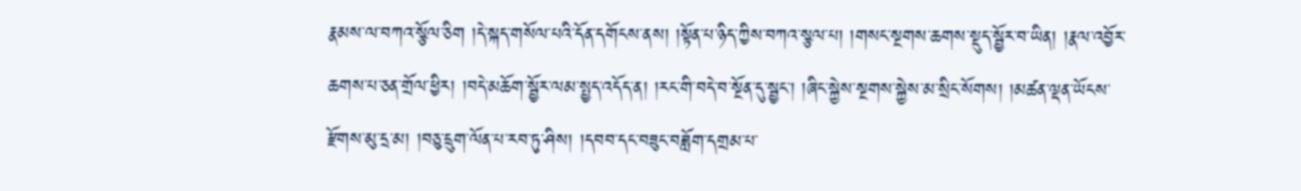རྣམས་ལ་བཀའ་སྩོལ་ཅིག །དེ་སྐད་གསོལ་པའི་དོན་དགོངས་ནས། །སྟོན་པ་ཉིད་ཀྱིས་བཀའ་སྩལ་པ། །གསང་སྔགས་ཆགས་སྡུད་སྦྱོར་བ་ཡིན། །རྣལ་འབྱོར་ཆགས་པ་ཅན་གྲོལ་ཕྱིར། །བདེ་མཆོག་སྦྱོར་ལམ་སྤྱད་འདོད་ན། །རང་གི་བདེ་བ་སྔོན་དུ་སྦྱང་། །ཞིང་སྐྱེས་སྔགས་སྐྱེས་མ་སྲིང་སོགས། །མཚན་ལྡན་ཡོངས་རྫོགས་མུ་དྲ་མ། །བཅུ་དྲུག་ལོན་པ་རབ་ཏུ་ཤིས། །དབབ་དང་བཟུང་བཟློག་དགྲམ་པ་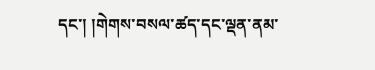དང་། །གེགས་བསལ་ཚད་དང་ལྡན་ནམ་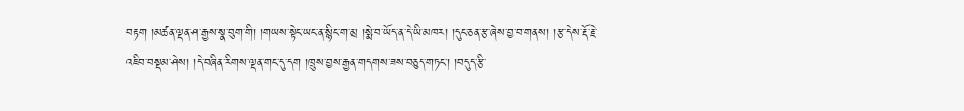བརྟག །མཚན་ལྡན་ཤ་རྒྱས་སྣ་བུག་གི། །གཡས་སྟེང་ཡང་ན་སྙིང་ག་མྲ །སྨེ་བ་ཡོད་ན་དེ་ཡི་མཁར། །དུང་ཅན་རྩ་ཞེས་བྱ་བ་གནས། །རྩ་དེས་རྡོ་རྗེ་འཇིབ་བསྡམ་ཤེས། །དེ་བཞིན་རིགས་ལྡན་གང་དུ་དག །ཁྲུས་བྱས་རྒྱན་གདགས་ཟས་བཅུད་གཏང་། །བདུད་རྩི་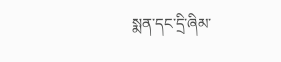སྨན་དང་དྲི་ཞིམ་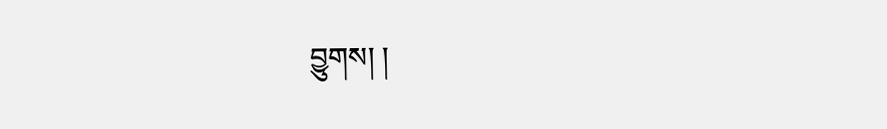བྱུགས། །